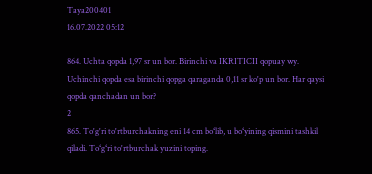Taya200401
16.07.2022 05:12

864. Uchta qopda 1,97 sr un bor. Birinchi va IKRITICII qopuay wy.
Uchinchi qopda esa birinchi qopga qaraganda 0,11 sr ko'p un bor. Har qaysi
qopda qanchadan un bor?
2
865. To'g'ri to'rtburchakning eni 14 cm boʻlib, u boʻyining qismini tashkil
qiladi. Toʻgʻri to'rtburchak yuzini toping.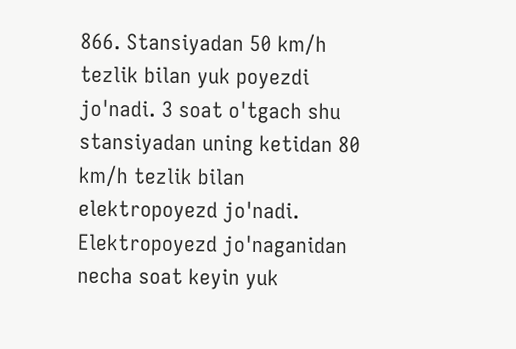866. Stansiyadan 50 km/h tezlik bilan yuk poyezdi jo'nadi. 3 soat o'tgach shu
stansiyadan uning ketidan 80 km/h tezlik bilan elektropoyezd jo'nadi.
Elektropoyezd jo'naganidan necha soat keyin yuk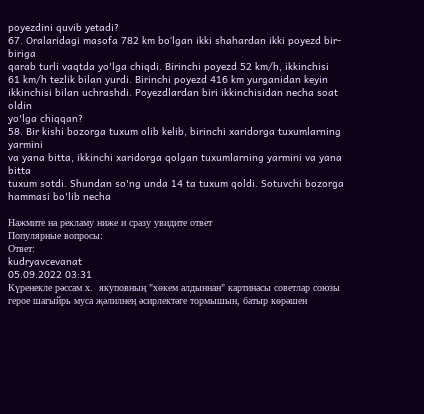poyezdini quvib yetadi?
67. Oralaridagi masofa 782 km boʻlgan ikki shahardan ikki poyezd bir-biriga
qarab turli vaqtda yo'lga chiqdi. Birinchi poyezd 52 km/h, ikkinchisi
61 km/h tezlik bilan yurdi. Birinchi poyezd 416 km yurganidan keyin
ikkinchisi bilan uchrashdi. Poyezdlardan biri ikkinchisidan necha soat oldin
yo'lga chiqqan?
58. Bir kishi bozorga tuxum olib kelib, birinchi xaridorga tuxumlarning yarmini
va yana bitta, ikkinchi xaridorga qolgan tuxumlarning yarmini va yana bitta
tuxum sotdi. Shundan so'ng unda 14 ta tuxum qoldi. Sotuvchi bozorga
hammasi bo'lib necha

Нажмите на рекламу ниже и сразу увидите ответ
Популярные вопросы:
Ответ:
kudryavcevanat
05.09.2022 03:31
Күренекле рәссам х.  якуповның "хөкем алдыннан" картинасы советлар союзы герое шагыйрь муса җәлилнең әсирлектәге тормышын, батыр көрәшен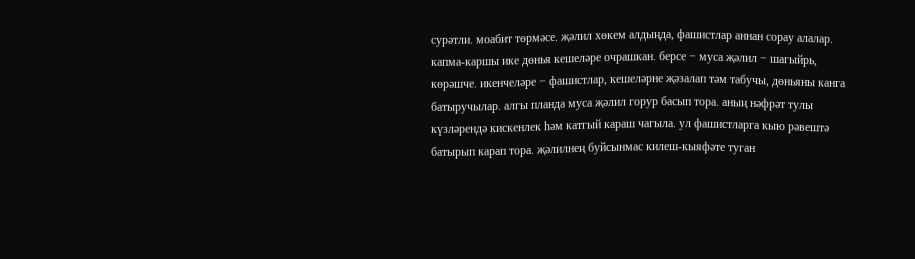сурәтли. моабит төрмәсе. җәлил хөкем алдыңда, фашистлар аннан сорау алалар. капма-каршы ике дөнья кешеләре очрашкан. берсе − муса җәлил − шагыйрь, көрәшче. икенчеләре − фашистлар, кешеләрне җәзалап тәм табучы, дөньяны канга батыручылар. алгы планда муса җәлил горур басып тора. аның нәфрәт тулы күзләрендә кискенлек һәм катгый караш чагыла. ул фашистларга кыю рәвештә батырып карап тора. җәлилнең буйсынмас килеш-кыяфәте туган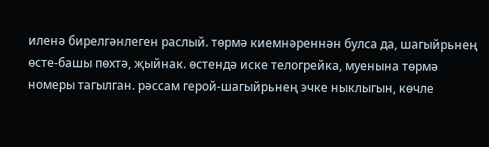иленә бирелгәнлеген раслый. төрмә киемнәреннән булса да, шагыйрьнең өсте-башы пөхтә, җыйнак. өстендә иске телогрейка, муенына төрмә номеры тагылган. рәссам герой-шагыйрьнең эчке ныклыгын, көчле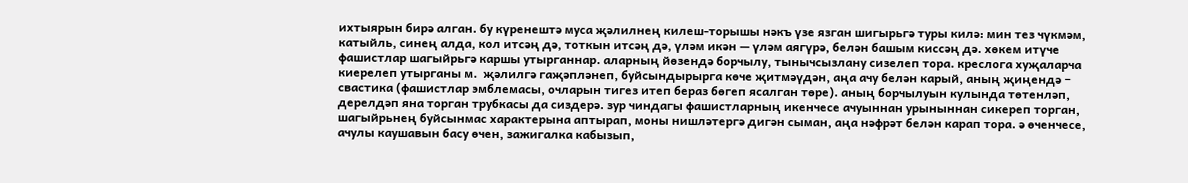ихтыярын бирә алган. бу күренештә муса җәлилнең килеш-торышы нәкъ үзе язган шигырьгә туры килә: мин тез чүкмәм, катыйль, синең алда, кол итсәң дә, тоткын итсәң дә, үләм икән — үләм аягүрә, белән башым киссәң дә. хөкем итүче фашистлар шагыйрьгә каршы утырганнар. аларның йөзендә борчылу, тынычсызлану сизелеп тора. креслога хуҗаларча киерелеп утырганы м.  җәлилгә гаҗәпләнеп, буйсындырырга көче җитмәүдән, аңа ачу белән карый, аның җиңендә − свастика (фашистлар эмблемасы, очларын тигез итеп бераз бөгеп ясалган төре). аның борчылуын кулында төтенләп, дерелдәп яна торган трубкасы да сиздерә. зур чиндагы фашистларның икенчесе ачуыннан урыныннан сикереп торган, шагыйрьнең буйсынмас характерына аптырап, моны нишләтергә дигән сыман, аңа нәфрәт белән карап тора. ә өченчесе, ачулы каушавын басу өчен, зажигалка кабызып,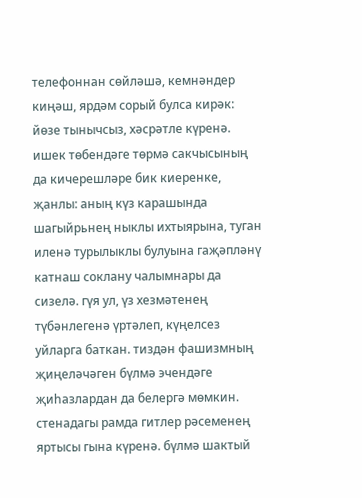телефоннан сөйләшә, кемнәндер киңәш, ярдәм сорый булса кирәк: йөзе тынычсыз, хәсрәтле күренә. ишек төбендәге төрмә сакчысының да кичерешләре бик киеренке, җанлы: аның күз карашында шагыйрьнең ныклы ихтыярына, туган иленә турылыклы булуына гаҗәпләнү катнаш соклану чалымнары да сизелә. гүя ул, үз хезмәтенең түбәнлегенә үртәлеп, күңелсез уйларга баткан. тиздән фашизмның җиңеләчәген бүлмә эчендәге җиһазлардан да белергә мөмкин. стенадагы рамда гитлер рәсеменең яртысы гына күренә. бүлмә шактый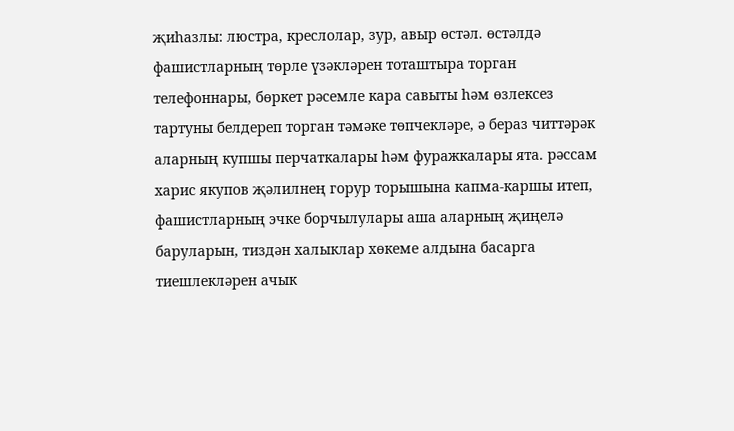җиһазлы: люстра, креслолар, зур, авыр өстәл. өстәлдә фашистларның төрле үзәкләрен тоташтыра торган телефоннары, бөркет рәсемле кара савыты һәм өзлексез тартуны белдереп торган тәмәке төпчекләре, ә бераз читтәрәк аларның купшы перчаткалары һәм фуражкалары ята. рәссам харис якупов җәлилнең горур торышына капма-каршы итеп, фашистларның эчке борчылулары аша аларның җиңелә баруларын, тиздән халыклар хөкеме алдына басарга тиешлекләрен ачык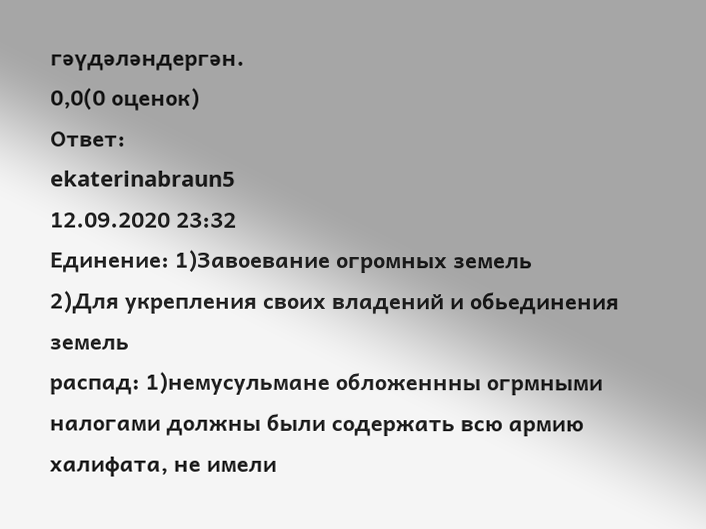гәүдәләндергән.
0,0(0 оценок)
Ответ:
ekaterinabraun5
12.09.2020 23:32
Единение: 1)Завоевание огромных земель
2)Для укрепления своих владений и обьединения земель
распад: 1)немусульмане обложеннны огрмными налогами должны были содержать всю армию халифата, не имели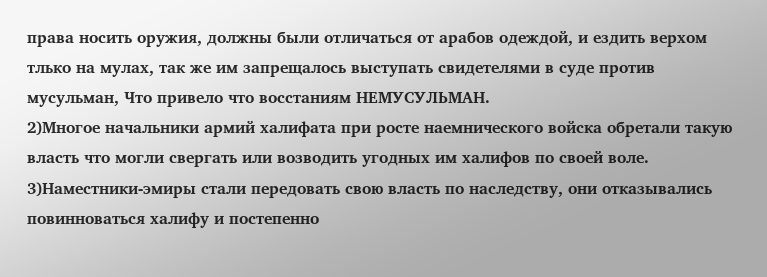права носить оружия, должны были отличаться от арабов одеждой, и ездить верхом тлько на мулах, так же им запрещалось выступать свидетелями в суде против мусульман, Что привело что восстаниям НЕМУСУЛЬМАН.
2)Многое начальники армий халифата при росте наемнического войска обретали такую власть что могли свергать или возводить угодных им халифов по своей воле.
3)Наместники-эмиры стали передовать свою власть по наследству, они отказывались повинноваться халифу и постепенно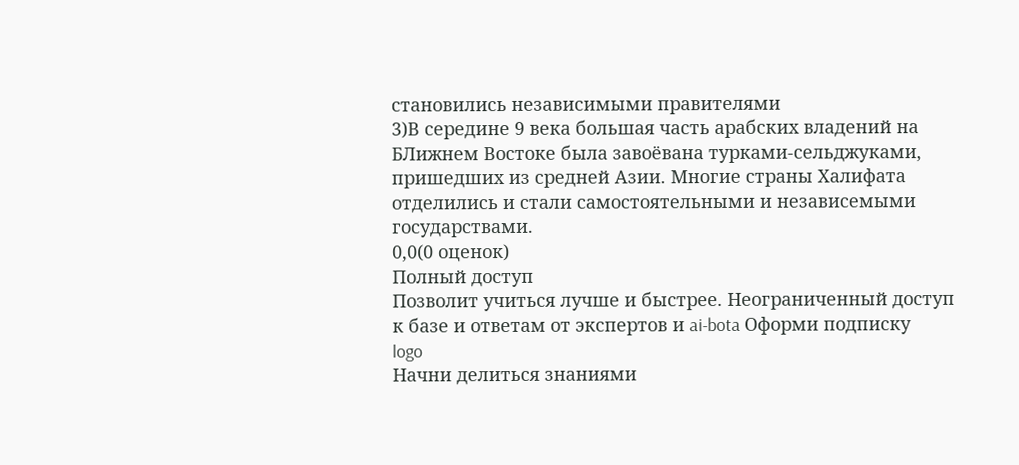становились независимыми правителями
3)В середине 9 века большая часть арабских владений на БЛижнем Востоке была завоёвана турками-сельджуками, пришедших из средней Азии. Многие страны Халифата отделились и стали самостоятельными и независемыми государствами.
0,0(0 оценок)
Полный доступ
Позволит учиться лучше и быстрее. Неограниченный доступ к базе и ответам от экспертов и ai-bota Оформи подписку
logo
Начни делиться знаниями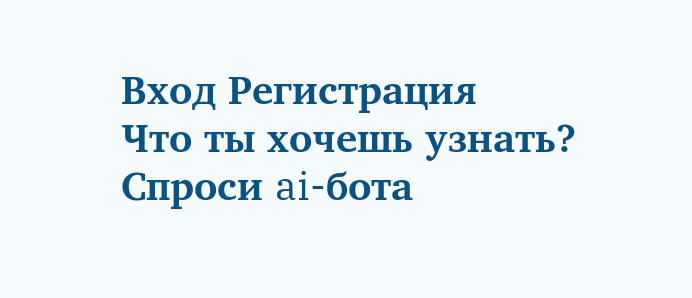Вход Регистрация
Что ты хочешь узнать?
Спроси ai-бота